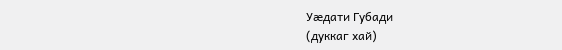Уæдати Губади
(дуккаг хай)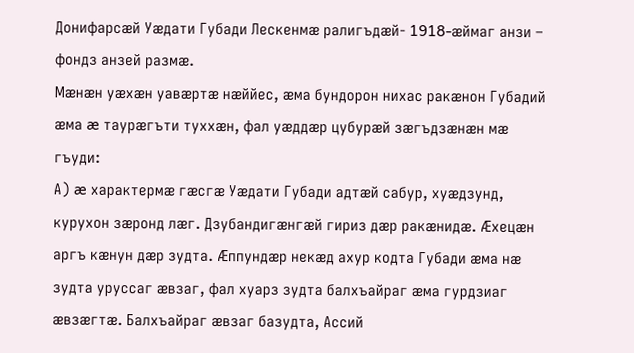Донифарсæй Уæдати Губади Лескенмæ ралигъдæй- 1918-æймаг анзи – фондз анзей размæ.
Мæнæн уæхæн уавæртæ нæййес, æма бундорон нихас ракæнон Губадий æма æ таурæгъти туххæн, фал уæддæр цубурæй зæгъдзæнæн мæ гъуди:
А) æ характермæ гæсгæ Уæдати Губади адтæй сабур, хуæдзунд, курухон зæронд лæг. Дзубандигæнгæй гириз дæр ракæнидæ. Æхецæн аргъ кæнун дæр зудта. Æппундæр некæд ахур кодта Губади æма нæ зудта уруссаг æвзаг, фал хуарз зудта балхъайраг æма гурдзиаг æвзæгтæ. Балхъайраг æвзаг базудта, Ассий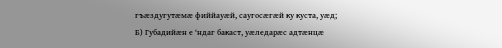гъæздугутæмæ фиййауæй, саугосæгæй ку куста, уæд;
Б) Губадийæн е ‘ндаг бакаст, уæледарæс адтæнцæ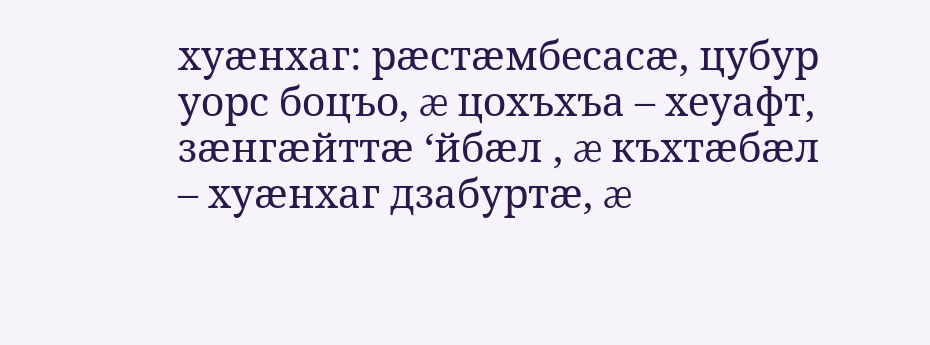хуæнхаг: рæстæмбесасæ, цубур уорс боцъо, æ цохъхъа – хеуафт, зæнгæйттæ ‘йбæл , æ къхтæбæл – хуæнхаг дзабуртæ, æ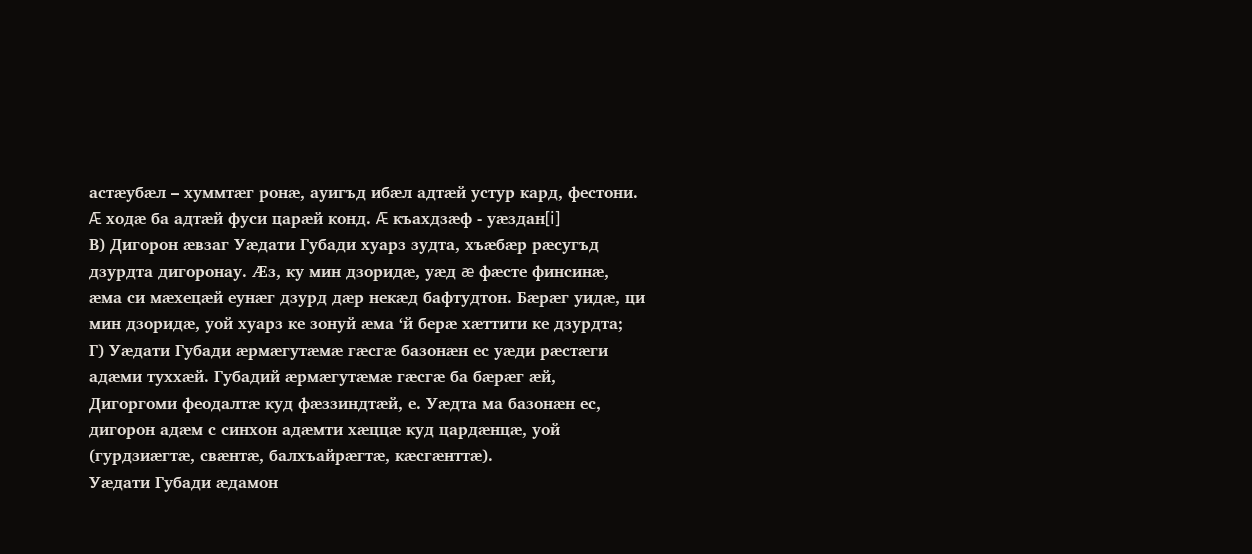астæубæл – хуммтæг ронæ, ауигъд ибæл адтæй устур кард, фестони. Æ ходæ ба адтæй фуси царæй конд. Æ къахдзæф - уæздан[i]
В) Дигорон æвзаг Уæдати Губади хуарз зудта, хъæбæр рæсугъд дзурдта дигоронау. Æз, ку мин дзоридæ, уæд æ фæсте финсинæ, æма си мæхецæй еунæг дзурд дæр некæд бафтудтон. Бæрæг уидæ, ци мин дзоридæ, уой хуарз ке зонуй æма ‘й берæ хæттити ке дзурдта;
Г) Уæдати Губади æрмæгутæмæ гæсгæ базонæн ес уæди рæстæги адæми туххæй. Губадий æрмæгутæмæ гæсгæ ба бæрæг æй, Дигоргоми феодалтæ куд фæззиндтæй, е. Уæдта ма базонæн ес, дигорон адæм с синхон адæмти хæццæ куд цардæнцæ, уой (гурдзиæгтæ, свæнтæ, балхъайрæгтæ, кæсгæнттæ).
Уæдати Губади æдамон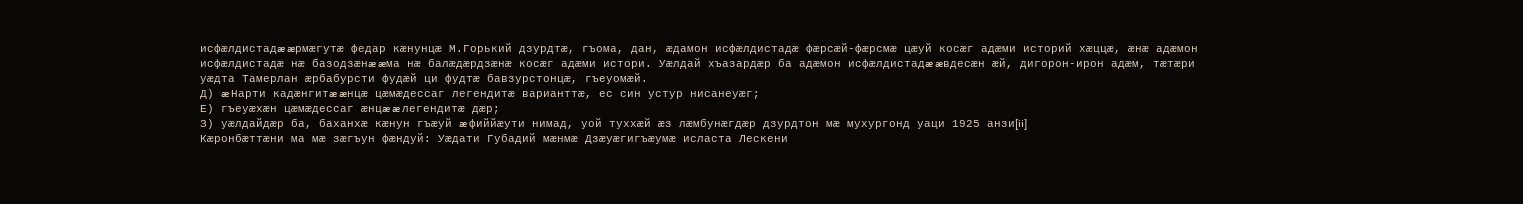исфæлдистадæ æрмæгутæ федар кæнунцæ М.Горький дзурдтæ, гъома, дан, æдамон исфæлдистадæ фæрсæй-фæрсмæ цæуй косæг адæми историй хæццæ, æнæ адæмон исфæлдистадæ нæ базодзæнæ æма нæ балæдæрдзæнæ косæг адæми истори. Уæлдай хъазардæр ба адæмон исфæлдистадæ æвдесæн æй, дигорон-ирон адæм, тæтæри уæдта Тамерлан æрбабурсти фудæй ци фудтæ бавзурстонцæ, гъеуомæй.
Д) æ Нарти кадæнгитæ æнцæ цæмæдессаг легендитæ варианттæ, ес син устур нисанеуæг;
Е) гъеуæхæн цæмæдессаг æнцæ æ легендитæ дæр;
З) уæлдайдæр ба, баханхæ кæнун гъæуй æ фиййæути нимад, уой туххæй æз лæмбунæгдæр дзурдтон мæ мухургонд уаци 1925 анзи[ii]
Кæронбæттæни ма мæ зæгъун фæндуй: Уæдати Губадий мæнмæ Дзæуæгигъæумæ исласта Лескени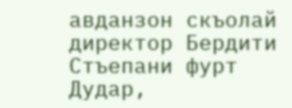авданзон скъолай директор Бердити Стъепани фурт Дудар,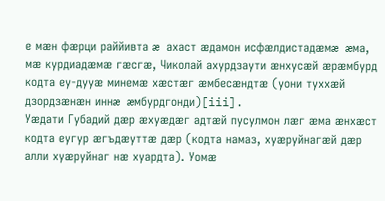е мæн фæрци раййивта æ ахаст æдамон исфæлдистадæмæ æма, мæ курдиадæмæ гæсгæ, Чиколай ахурдзаути æнхусæй æрæмбурд кодта еу-дууæ минемæ хæстæг æмбесæндтæ (уони туххæй дзордзæнæн иннæ æмбурдгонди)[iii].
Уæдати Губадий дæр æхуæдæг адтæй пусулмон лæг æма æнхæст кодта еугур æгъдæуттæ дæр (кодта намаз, хуæруйнагæй дæр алли хуæруйнаг нæ хуардта). Уомæ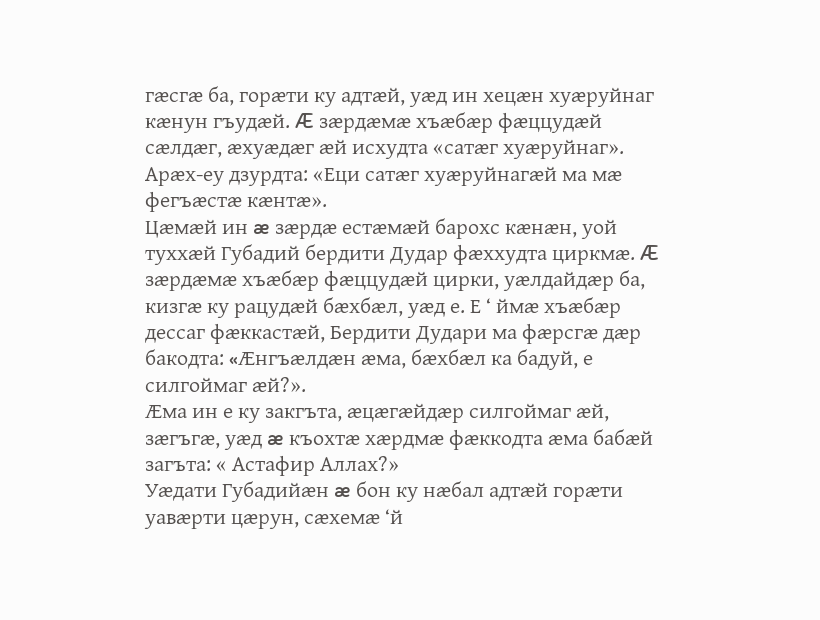гæсгæ ба, горæти ку адтæй, уæд ин хецæн хуæруйнаг кæнун гъудæй. Æ зæрдæмæ хъæбæр фæццудæй сæлдæг, æхуæдæг æй исхудта «сатæг хуæруйнаг». Арæх-еу дзурдта: «Еци сатæг хуæруйнагæй ма мæ фегъæстæ кæнтæ».
Цæмæй ин æ зæрдæ естæмæй барохс кæнæн, уой туххæй Губадий бердити Дудар фæххудта циркмæ. Æ зæрдæмæ хъæбæр фæццудæй цирки, уæлдайдæр ба, кизгæ ку рацудæй бæхбæл, уæд е. Е ‘ ймæ хъæбæр дессаг фæккастæй, Бердити Дудари ма фæрсгæ дæр бакодта: «Æнгъæлдæн æма, бæхбæл ка бадуй, е силгоймаг æй?».
Æма ин е ку закгъта, æцæгæйдæр силгоймаг æй, зæгъгæ, уæд æ къохтæ хæрдмæ фæккодта æма бабæй загъта: « Астафир Аллах?»
Уæдати Губадийæн æ бон ку нæбал адтæй горæти уавæрти цæрун, сæхемæ ‘й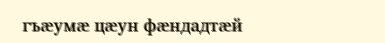гъæумæ цæун фæндадтæй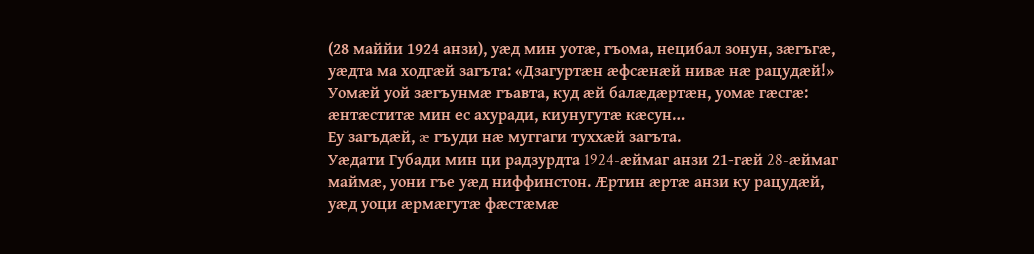(28 маййи 1924 анзи), уæд мин уотæ, гъома, нецибал зонун, зæгъгæ, уæдта ма ходгæй загъта: «Дзагуртæн æфсæнæй нивæ нæ рацудæй!» Уомæй уой зæгъунмæ гъавта, куд æй балæдæртæн, уомæ гæсгæ: æнтæститæ мин ес ахуради, киунугутæ кæсун…
Еу загъдæй, æ гъуди нæ муггаги туххæй загъта.
Уæдати Губади мин ци радзурдта 1924-æймаг анзи 21-гæй 28-æймаг маймæ, уони гъе уæд ниффинстон. Æртин æртæ анзи ку рацудæй, уæд уоци æрмæгутæ фæстæмæ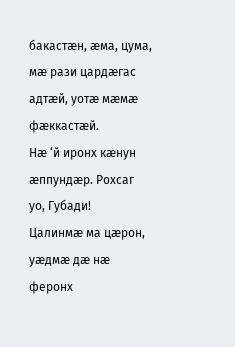бакастæн, æма, цума, мæ рази цардæгас адтæй, уотæ мæмæ фæккастæй.
Нæ ‘й иронх кæнун æппундæр. Рохсаг уо, Губади!
Цалинмæ ма цæрон, уæдмæ дæ нæ феронх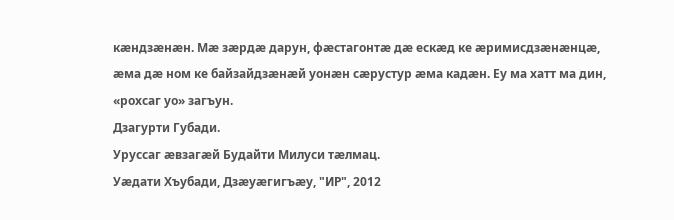кæндзæнæн. Мæ зæрдæ дарун, фæстагонтæ дæ ескæд ке æримисдзæнæнцæ, æма дæ ном ке байзайдзæнæй уонæн сæрустур æма кадæн. Еу ма хатт ма дин, «рохсаг уо» загъун.
Дзагурти Губади.
Уруссаг æвзагæй Будайти Милуси тæлмац.
Уæдати Хъубади, Дзæуæгигъæу, "ИР", 2012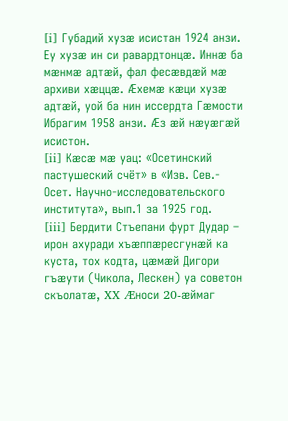[i] Губадий хузæ исистан 1924 анзи. Еу хузæ ин си равардтонцæ. Иннæ ба мæнмæ адтæй, фал фесæвдæй мæ архиви хæццæ. Æхемæ кæци хузæ адтæй, уой ба нин иссердта Гæмости Ибрагим 1958 анзи. Æз æй нæуæгæй исистон.
[ii] Кæсæ мæ уац: «Осетинский пастушеский счёт» в «Изв. Сев.- Осет. Научно-исследовательского института», вып.1 за 1925 год.
[iii] Бердити Стъепани фурт Дудар – ирон ахуради хъæппæресгунæй ка куста, тох кодта, цæмæй Дигори гъæути (Чикола, Лескен) уа советон скъолатæ, XX Æноси 20-æймаг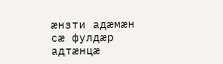æнзти адæмæн сæ фулдæр адтæнцæ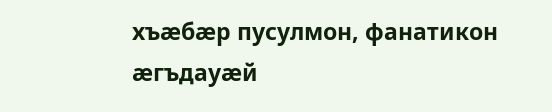хъæбæр пусулмон, фанатикон æгъдауæй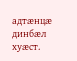адтæнцæ динбæл хуæст.